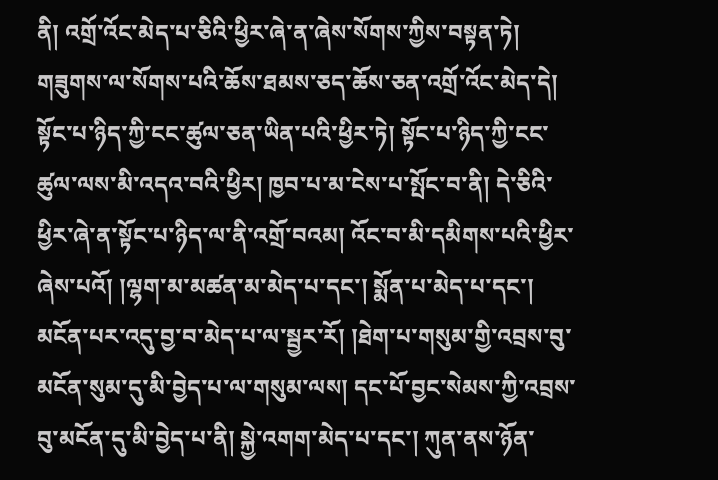ནི། འགྲོ་འོང་མེད་པ་ཅིའི་ཕྱིར་ཞེ་ན་ཞེས་སོགས་ཀྱིས་བསྟན་ཏེ། གཟུགས་ལ་སོགས་པའི་ཆོས་ཐམས་ཅད་ཆོས་ཅན་འགྲོ་འོང་མེད་དེ། སྟོང་པ་ཉིད་ཀྱི་ངང་ཚུལ་ཅན་ཡིན་པའི་ཕྱིར་ཏེ། སྟོང་པ་ཉིད་ཀྱི་ངང་ཚུལ་ལས་མི་འདའ་བའི་ཕྱིར། ཁྱབ་པ་མ་ངེས་པ་སྤོང་བ་ནི། དེ་ཅིའི་ཕྱིར་ཞེ་ན་སྟོང་པ་ཉིད་ལ་ནི་འགྲོ་བའམ། འོང་བ་མི་དམིགས་པའི་ཕྱིར་ཞེས་པའོ། །ལྷག་མ་མཚན་མ་མེད་པ་དང་། སྨོན་པ་མེད་པ་དང་། མངོན་པར་འདུ་བྱ་བ་མེད་པ་ལ་སྦྱར་རོ། །ཐེག་པ་གསུམ་གྱི་འབྲས་བུ་མངོན་སུམ་དུ་མི་བྱེད་པ་ལ་གསུམ་ལས། དང་པོ་བྱང་སེམས་ཀྱི་འབྲས་བུ་མངོན་དུ་མི་བྱེད་པ་ནི། སྐྱེ་འགག་མེད་པ་དང་། ཀུན་ནས་ཉོན་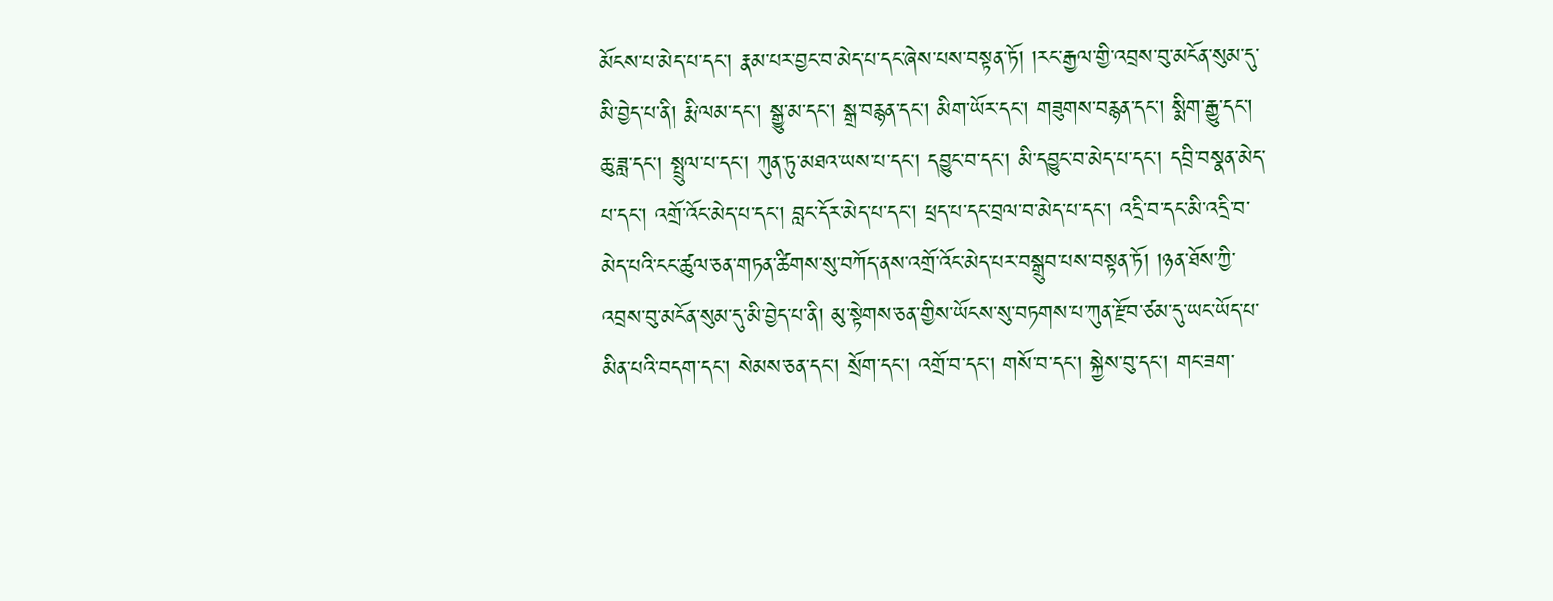མོངས་པ་མེད་པ་དང་། རྣམ་པར་བྱང་བ་མེད་པ་དང་ཞེས་པས་བསྟན་ཏོ། །རང་རྒྱལ་གྱི་འབྲས་བུ་མངོན་སུམ་དུ་མི་བྱེད་པ་ནི། རྨི་ལམ་དང་། སྒྱུ་མ་དང་། སྒྲ་བརྙན་དང་། མིག་ཡོར་དང་། གཟུགས་བརྙན་དང་། སྨིག་རྒྱུ་དང་། ཆུ་ཟླ་དང་། སྤྲུལ་པ་དང་། ཀུན་ཏུ་མཐའ་ཡས་པ་དང་། དབྱུང་བ་དང་། མི་དབྱུང་བ་མེད་པ་དང་། དབྲི་བསྣན་མེད་པ་དང་། འགྲོ་འོང་མེད་པ་དང་། བླང་དོར་མེད་པ་དང་། ཕྲད་པ་དང་བྲལ་བ་མེད་པ་དང་། འདྲི་བ་དང་མི་འདྲི་བ་མེད་པའི་ངང་ཚུལ་ཅན་གཏན་ཚིགས་སུ་བཀོད་ནས་འགྲོ་འོང་མེད་པར་བསྒྲུབ་པས་བསྟན་ཏོ། །ཉན་ཐོས་ཀྱི་འབྲས་བུ་མངོན་སུམ་དུ་མི་བྱེད་པ་ནི། མུ་སྟེགས་ཅན་གྱིས་ཡོངས་སུ་བཏགས་པ་ཀུན་རྫོབ་ཙམ་དུ་ཡང་ཡོད་པ་མིན་པའི་བདག་དང་། སེམས་ཅན་དང་། སྲོག་དང་། འགྲོ་བ་དང་། གསོ་བ་དང་། སྐྱེས་བུ་དང་། གང་ཟག་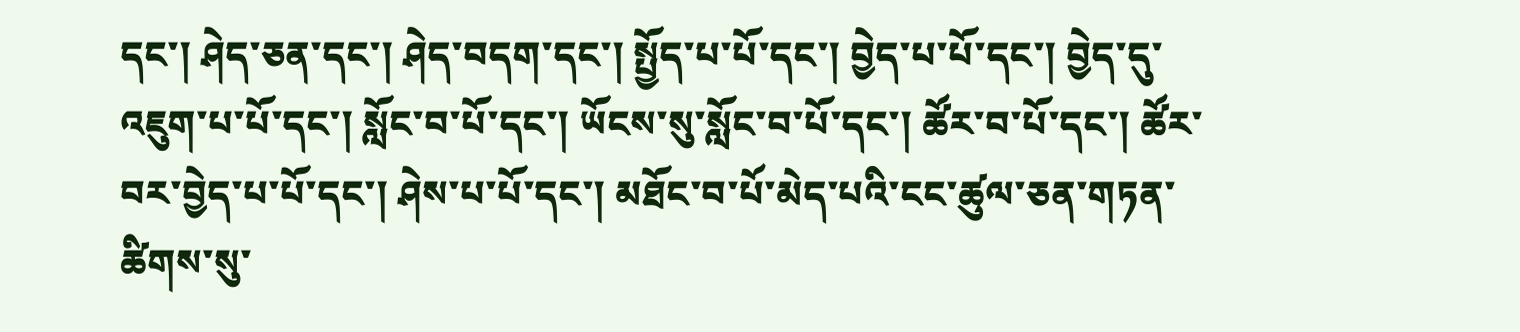དང་། ཤེད་ཅན་དང་། ཤེད་བདག་དང་། སྤྱོད་པ་པོ་དང་། བྱེད་པ་པོ་དང་། བྱེད་དུ་འཇུག་པ་པོ་དང་། སློང་བ་པོ་དང་། ཡོངས་སུ་སློང་བ་པོ་དང་། ཚོར་བ་པོ་དང་། ཚོར་བར་བྱེད་པ་པོ་དང་། ཤེས་པ་པོ་དང་། མཐོང་བ་པོ་མེད་པའི་ངང་ཚུལ་ཅན་གཏན་ཚིགས་སུ་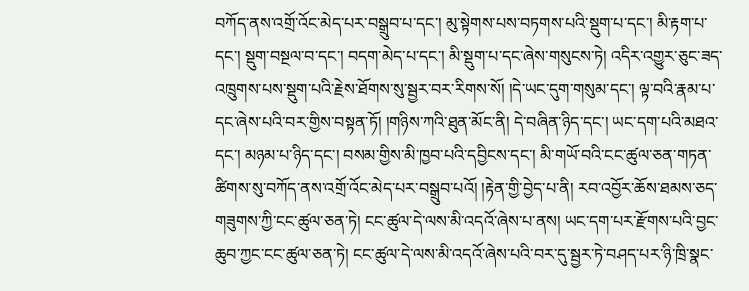བཀོད་ནས་འགྲོ་འོང་མེད་པར་བསྒྲུབ་པ་དང་། མུ་སྟེགས་པས་བཏགས་པའི་སྡུག་པ་དང་། མི་རྟག་པ་དང་། སྡུག་བསྔལ་བ་དང་། བདག་མེད་པ་དང་། མི་སྡུག་པ་དང་ཞེས་གསུངས་ཏེ། འདིར་འགྱུར་ཅུང་ཟད་འཁྲུགས་པས་སྡུག་པའི་རྗེས་ཐོགས་སུ་སྦྱར་བར་རིགས་སོ། །དེ་ཡང་དུག་གསུམ་དང་། ལྟ་བའི་རྣམ་པ་དང་ཞེས་པའི་བར་གྱིས་བསྟན་ཏོ། །གཉིས་ཀའི་ཐུན་མོང་ནི། དེ་བཞིན་ཉིད་དང་། ཡང་དག་པའི་མཐའ་དང་། མཉམ་པ་ཉིད་དང་། བསམ་གྱིས་མི་ཁྱབ་པའི་དབྱིངས་དང་། མི་གཡོ་བའི་ངང་ཚུལ་ཅན་གཏན་ཚིགས་སུ་བཀོད་ནས་འགྲོ་འོང་མེད་པར་བསྒྲུབ་པའོ། །རྟེན་གྱི་བྱེད་པ་ནི། རབ་འབྱོར་ཆོས་ཐམས་ཅད་གཟུགས་ཀྱི་ངང་ཚུལ་ཅན་ཏེ། ངང་ཚུལ་དེ་ལས་མི་འདའོ་ཞེས་པ་ནས། ཡང་དག་པར་རྫོགས་པའི་བྱང་ཆུབ་ཀྱང་ངང་ཚུལ་ཅན་ཏེ། ངང་ཚུལ་དེ་ལས་མི་འདའོ་ཞེས་པའི་བར་དུ་སྦྱར་ཏེ་བཤད་པར་ཉི་ཁྲི་སྣང་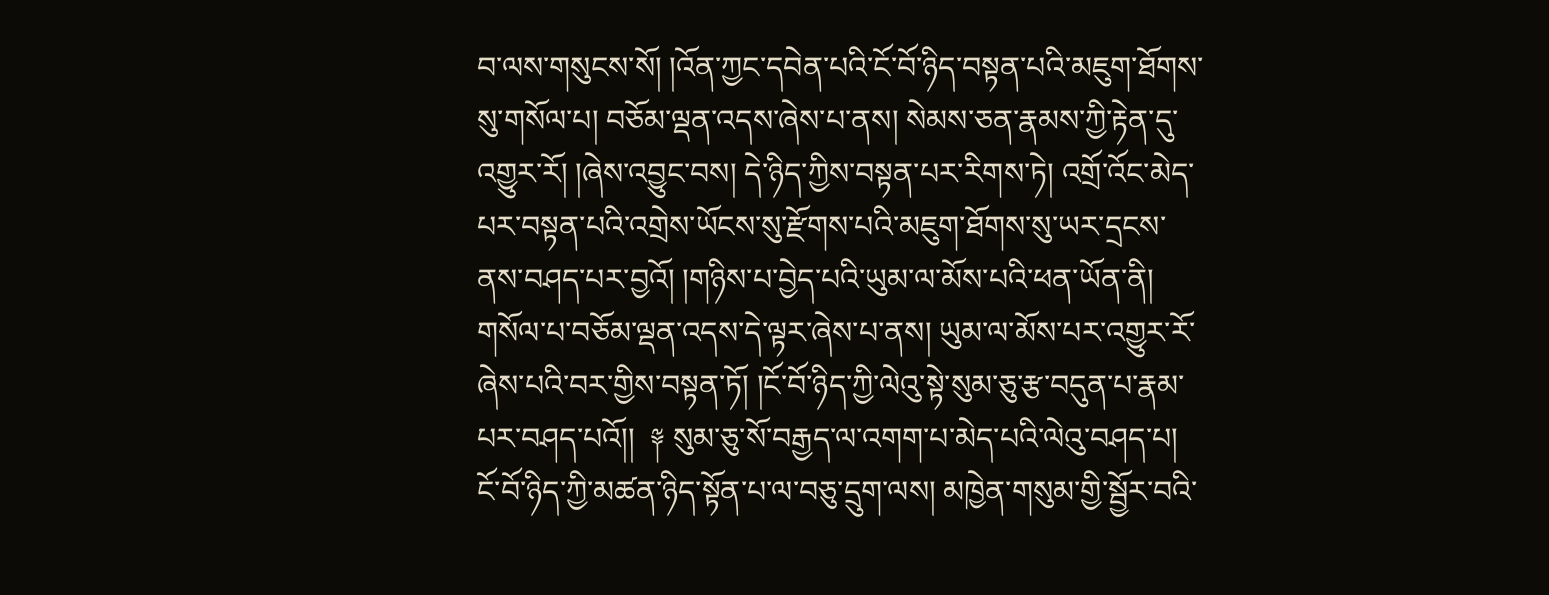བ་ལས་གསུངས་སོ། །འོན་ཀྱང་དབེན་པའི་ངོ་བོ་ཉིད་བསྟན་པའི་མཇུག་ཐོགས་སུ་གསོལ་པ། བཅོམ་ལྡན་འདས་ཞེས་པ་ནས། སེམས་ཅན་རྣམས་ཀྱི་རྟེན་དུ་འགྱུར་རོ། །ཞེས་འབྱུང་བས། དེ་ཉིད་ཀྱིས་བསྟན་པར་རིགས་ཏེ། འགྲོ་འོང་མེད་པར་བསྟན་པའི་འགྲེས་ཡོངས་སུ་རྫོགས་པའི་མཇུག་ཐོགས་སུ་ཡར་དྲངས་ནས་བཤད་པར་བྱའོ། །གཉིས་པ་བྱེད་པའི་ཡུམ་ལ་མོས་པའི་ཕན་ཡོན་ནི། གསོལ་པ་བཅོམ་ལྡན་འདས་དེ་ལྟར་ཞེས་པ་ནས། ཡུམ་ལ་མོས་པར་འགྱུར་རོ་ཞེས་པའི་བར་གྱིས་བསྟན་ཏོ། །ངོ་བོ་ཉིད་ཀྱི་ལེའུ་སྟེ་སུམ་ཅུ་རྩ་བདུན་པ་རྣམ་པར་བཤད་པའོ།།  ༈ སུམ་ཅུ་སོ་བརྒྱད་ལ་འགག་པ་མེད་པའི་ལེའུ་བཤད་པ། ངོ་བོ་ཉིད་ཀྱི་མཚན་ཉིད་སྟོན་པ་ལ་བཅུ་དྲུག་ལས། མཁྱེན་གསུམ་གྱི་སྦྱོར་བའི་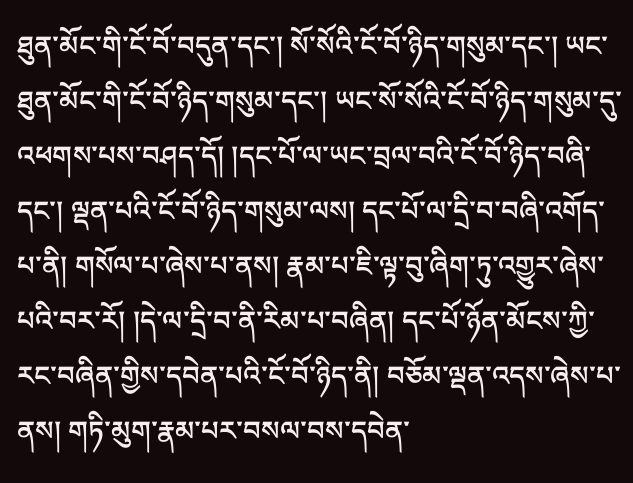ཐུན་མོང་གི་ངོ་བོ་བདུན་དང་། སོ་སོའི་ངོ་བོ་ཉིད་གསུམ་དང་། ཡང་ཐུན་མོང་གི་ངོ་བོ་ཉིད་གསུམ་དང་། ཡང་སོ་སོའི་ངོ་བོ་ཉིད་གསུམ་དུ་འཕགས་པས་བཤད་དོ། །དང་པོ་ལ་ཡང་བྲལ་བའི་ངོ་བོ་ཉིད་བཞི་དང་། ལྡན་པའི་ངོ་བོ་ཉིད་གསུམ་ལས། དང་པོ་ལ་དྲི་བ་བཞི་འགོད་པ་ནི། གསོལ་པ་ཞེས་པ་ནས། རྣམ་པ་ཇི་ལྟ་བུ་ཞིག་ཏུ་འགྱུར་ཞེས་པའི་བར་རོ། །དེ་ལ་དྲི་བ་ནི་རིམ་པ་བཞིན། དང་པོ་ཉོན་མོངས་ཀྱི་རང་བཞིན་གྱིས་དབེན་པའི་ངོ་བོ་ཉིད་ནི། བཅོམ་ལྡན་འདས་ཞེས་པ་ནས། གཏི་མུག་རྣམ་པར་བསལ་བས་དབེན་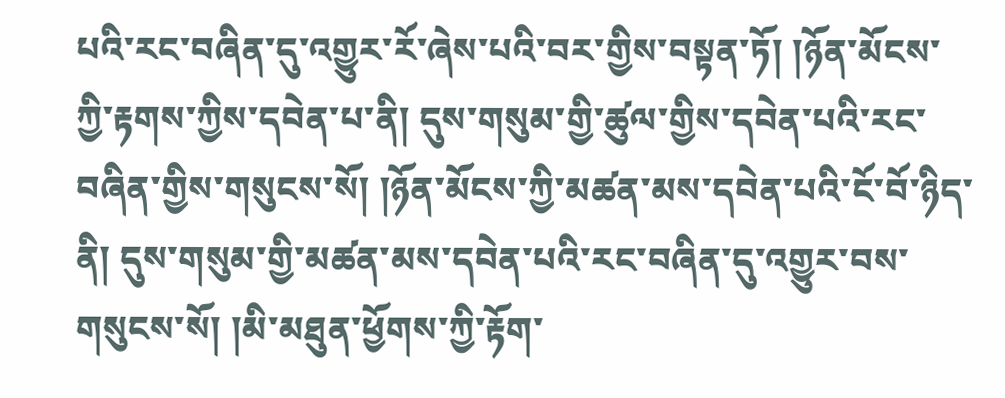པའི་རང་བཞིན་དུ་འགྱུར་རོ་ཞེས་པའི་བར་གྱིས་བསྟན་ཏོ། །ཉོན་མོངས་ཀྱི་རྟགས་ཀྱིས་དབེན་པ་ནི། དུས་གསུམ་གྱི་ཚུལ་གྱིས་དབེན་པའི་རང་བཞིན་གྱིས་གསུངས་སོ། །ཉོན་མོངས་ཀྱི་མཚན་མས་དབེན་པའི་ངོ་བོ་ཉིད་ནི། དུས་གསུམ་གྱི་མཚན་མས་དབེན་པའི་རང་བཞིན་དུ་འགྱུར་བས་གསུངས་སོ། །མི་མཐུན་ཕྱོགས་ཀྱི་རྟོག་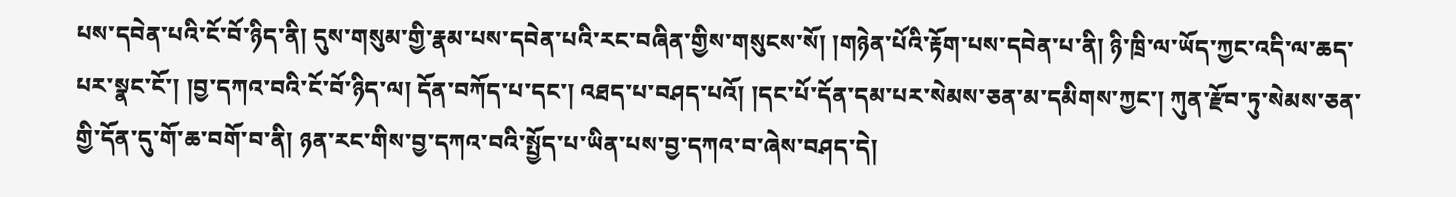པས་དབེན་པའི་ངོ་བོ་ཉིད་ནི། དུས་གསུམ་གྱི་རྣམ་པས་དབེན་པའི་རང་བཞིན་གྱིས་གསུངས་སོ། །གཉེན་པོའི་རྟོག་པས་དབེན་པ་ནི། ཉི་ཁྲི་ལ་ཡོད་ཀྱང་འདི་ལ་ཆད་པར་སྣང་ངོ་། །བྱ་དཀའ་བའི་ངོ་བོ་ཉིད་ལ། དོན་བཀོད་པ་དང་། འཐད་པ་བཤད་པའོ། །དང་པོ་དོན་དམ་པར་སེམས་ཅན་མ་དམིགས་ཀྱང་། ཀུན་རྫོབ་ཏུ་སེམས་ཅན་གྱི་དོན་དུ་གོ་ཆ་བགོ་བ་ནི། ཉན་རང་གིས་བྱ་དཀའ་བའི་སྤྱོད་པ་ཡིན་པས་བྱ་དཀའ་བ་ཞེས་བཤད་དེ།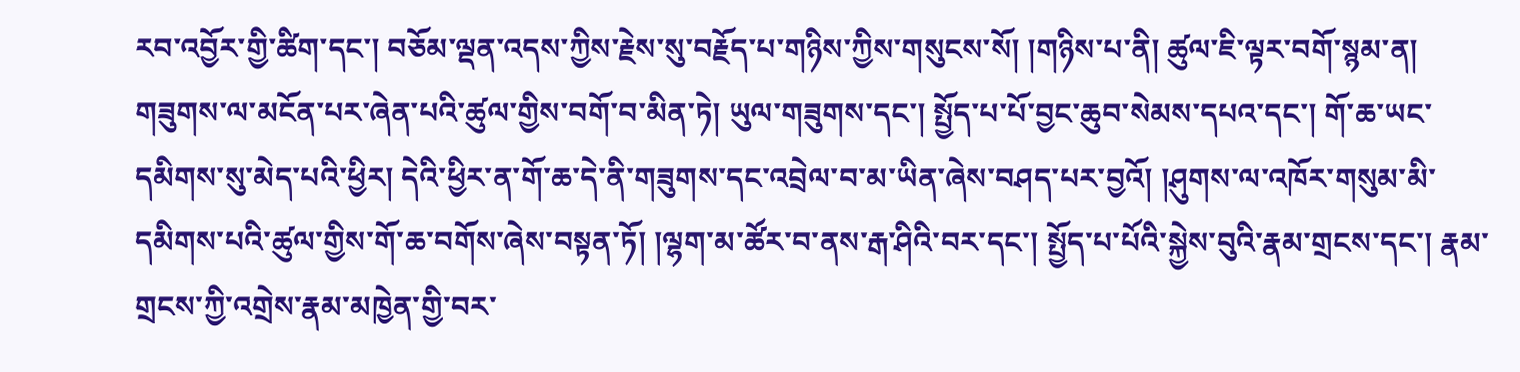རབ་འབྱོར་གྱི་ཚིག་དང་། བཅོམ་ལྡན་འདས་ཀྱིས་རྗེས་སུ་བརྗོད་པ་གཉིས་ཀྱིས་གསུངས་སོ། །གཉིས་པ་ནི། ཚུལ་ཇི་ལྟར་བགོ་སྙམ་ན། གཟུགས་ལ་མངོན་པར་ཞེན་པའི་ཚུལ་གྱིས་བགོ་བ་མིན་ཏེ། ཡུལ་གཟུགས་དང་། སྤྱོད་པ་པོ་བྱང་ཆུབ་སེམས་དཔའ་དང་། གོ་ཆ་ཡང་དམིགས་སུ་མེད་པའི་ཕྱིར། དེའི་ཕྱིར་ན་གོ་ཆ་དེ་ནི་གཟུགས་དང་འབྲེལ་བ་མ་ཡིན་ཞེས་བཤད་པར་བྱའོ། །ཤུགས་ལ་འཁོར་གསུམ་མི་དམིགས་པའི་ཚུལ་གྱིས་གོ་ཆ་བགོས་ཞེས་བསྟན་ཏོ། །ལྷག་མ་ཚོར་བ་ནས་རྒ་ཤིའི་བར་དང་། སྤྱོད་པ་པོའི་སྐྱེས་བུའི་རྣམ་གྲངས་དང་། རྣམ་གྲངས་ཀྱི་འགྲེས་རྣམ་མཁྱེན་གྱི་བར་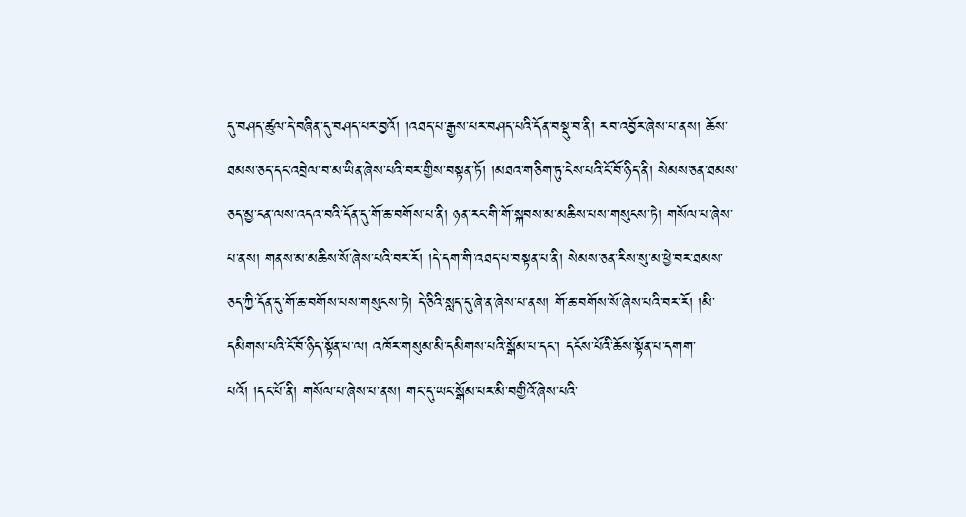དུ་བཤད་ཚུལ་དེ་བཞིན་དུ་བཤད་པར་བྱའོ། །འཐད་པ་རྒྱས་པར་བཤད་པའི་དོན་བསྡུ་བ་ནི། རབ་འབྱོར་ཞེས་པ་ནས། ཆོས་ཐམས་ཅད་དང་འབྲེལ་བ་མ་ཡིན་ཞེས་པའི་བར་གྱིས་བསྟན་ཏོ། །མཐའ་གཅིག་ཏུ་ངེས་པའི་ངོ་བོ་ཉིད་ནི། སེམས་ཅན་ཐམས་ཅད་མྱ་ངན་ལས་འདའ་བའི་དོན་དུ་གོ་ཆ་བགོས་པ་ནི། ཉན་རང་གི་གོ་སྐབས་མ་མཆིས་པས་གསུངས་ཏེ། གསོལ་པ་ཞེས་པ་ནས། གནས་མ་མཆིས་སོ་ཞེས་པའི་བར་རོ། །དེ་དག་གི་འཐད་པ་བསྟན་པ་ནི། སེམས་ཅན་རིས་སུ་མ་ཕྱེ་བར་ཐམས་ཅད་ཀྱི་དོན་དུ་གོ་ཆ་བགོས་པས་གསུངས་ཏེ། དེ་ཅིའི་སླད་དུ་ཞེ་ན་ཞེས་པ་ནས། གོ་ཆ་བགོས་སོ་ཞེས་པའི་བར་རོ། །མི་དམིགས་པའི་ངོ་བོ་ཉིད་སྟོན་པ་ལ། འཁོར་གསུམ་མི་དམིགས་པའི་སྒོམ་པ་དང་། དངོས་པོའི་ཆོས་སྟོན་པ་དགག་པའོ། །དང་པོ་ནི། གསོལ་པ་ཞེས་པ་ནས། གང་དུ་ཡང་སྒོམ་པར་མི་བགྱིའོ་ཞེས་པའི་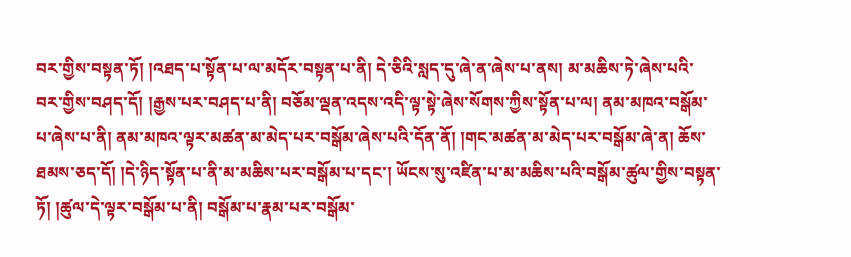བར་གྱིས་བསྟན་ཏོ། །འཐད་པ་སྟོན་པ་ལ་མདོར་བསྟན་པ་ནི། དེ་ཅིའི་སླད་དུ་ཞེ་ན་ཞེས་པ་ནས། མ་མཆིས་ཏེ་ཞེས་པའི་བར་གྱིས་བཤད་དོ། །རྒྱས་པར་བཤད་པ་ནི། བཅོམ་ལྡན་འདས་འདི་ལྟ་སྟེ་ཞེས་སོགས་ཀྱིས་སྟོན་པ་ལ། ནམ་མཁའ་བསྒོམ་པ་ཞེས་པ་ནི། ནམ་མཁའ་ལྟར་མཚན་མ་མེད་པར་བསྒོམ་ཞེས་པའི་དོན་ནོ། །གང་མཚན་མ་མེད་པར་བསྒོམ་ཞེ་ན། ཆོས་ཐམས་ཅད་དོ། །དེ་ཉིད་སྟོན་པ་ནི་མ་མཆིས་པར་བསྒོམ་པ་དང་། ཡོངས་སུ་འཛིན་པ་མ་མཆིས་པའི་བསྒོམ་ཚུལ་གྱིས་བསྟན་ཏོ། །ཚུལ་དེ་ལྟར་བསྒོམ་པ་ནི། བསྒོམ་པ་རྣམ་པར་བསྒོམ་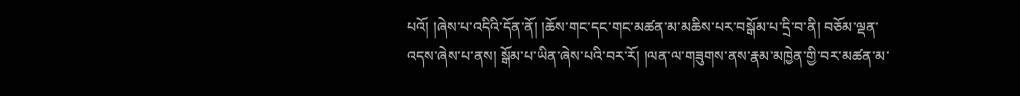པའོ། །ཞེས་པ་འདིའི་དོན་ནོ། །ཆོས་གང་དང་གང་མཚན་མ་མཆིས་པར་བསྒོམ་པ་དྲི་བ་ནི། བཅོམ་ལྡན་འདས་ཞེས་པ་ནས། སྒོམ་པ་ཡིན་ཞེས་པའི་བར་རོ། །ལན་ལ་གཟུགས་ནས་རྣམ་མཁྱེན་གྱི་བར་མཚན་མ་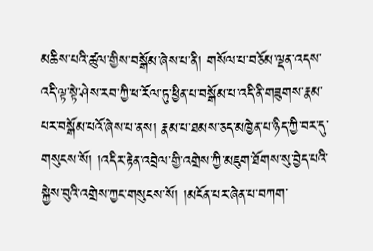མཆིས་པའི་ཚུལ་གྱིས་བསྒོམ་ཞེས་པ་ནི། གསོལ་པ་བཅོམ་ལྡན་འདས་འདི་ལྟ་སྟེ་ཤེས་རབ་ཀྱི་ཕ་རོལ་ཏུ་ཕྱིན་པ་བསྒོམ་པ་འདི་ནི་གཟུགས་རྣམ་པར་བསྒོམ་པའོ་ཞེས་པ་ནས། རྣམ་པ་ཐམས་ཅད་མཁྱེན་པ་ཉིད་ཀྱི་བར་དུ་གསུངས་སོ། །འདིར་རྟེན་འབྲེལ་གྱི་འགྲེས་ཀྱི་མཇུག་ཐོགས་སུ་བྱེད་པའི་སྐྱེས་བུའི་འགྲེས་ཀྱང་གསུངས་སོ། །མངོན་པར་ཞེན་པ་བཀག་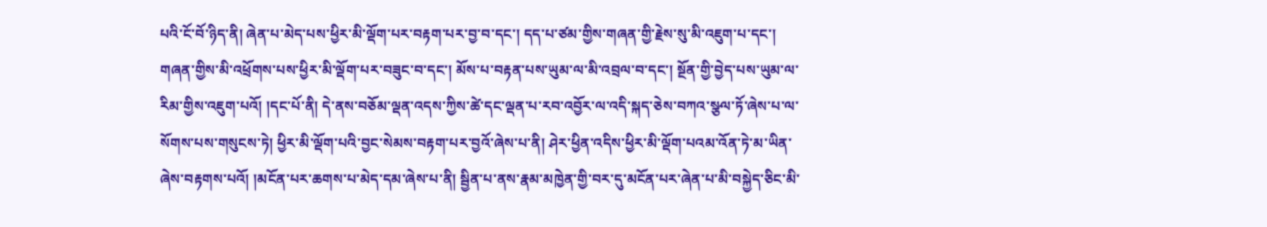པའི་ངོ་བོ་ཉིད་ནི། ཞེན་པ་མེད་པས་ཕྱིར་མི་ལྡོག་པར་བརྟག་པར་བྱ་བ་དང་། དད་པ་ཙམ་གྱིས་གཞན་གྱི་རྗེས་སུ་མི་འཇུག་པ་དང་། གཞན་གྱིས་མི་འཕྲོགས་པས་ཕྱིར་མི་ལྡོག་པར་བཟུང་བ་དང་། མོས་པ་བརྟན་པས་ཡུམ་ལ་མི་འབྲལ་བ་དང་། སྔོན་གྱི་བྱེད་པས་ཡུམ་ལ་རིམ་གྱིས་འཇུག་པའོ། །དང་པོ་ནི། དེ་ནས་བཅོམ་ལྡན་འདས་ཀྱིས་ཚེ་དང་ལྡན་པ་རབ་འབྱོར་ལ་འདི་སྐད་ཅེས་བཀའ་སྩལ་ཏོ་ཞེས་པ་ལ་སོགས་པས་གསུངས་ཏེ། ཕྱིར་མི་ལྡོག་པའི་བྱང་སེམས་བརྟག་པར་བྱའོ་ཞེས་པ་ནི། ཤེར་ཕྱིན་འདིས་ཕྱིར་མི་ལྡོག་པའམ་འོན་ཏེ་མ་ཡིན་ཞེས་བརྟགས་པའོ། །མངོན་པར་ཆགས་པ་མེད་དམ་ཞེས་པ་ནི། སྦྱིན་པ་ནས་རྣམ་མཁྱེན་གྱི་བར་དུ་མངོན་པར་ཞེན་པ་མི་བསྐྱེད་ཅིང་མི་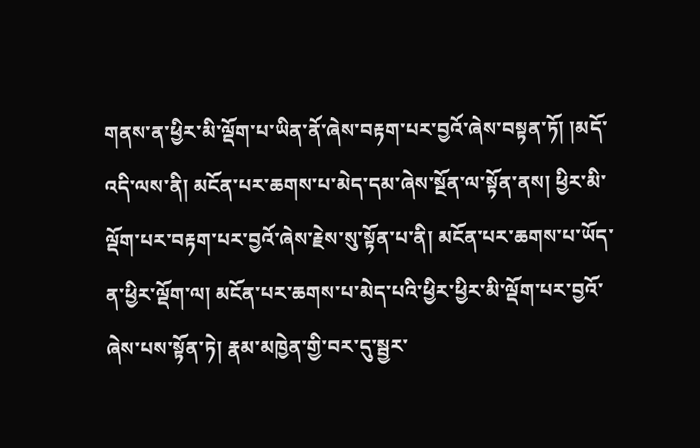གནས་ན་ཕྱིར་མི་ལྡོག་པ་ཡིན་ནོ་ཞེས་བརྟག་པར་བྱའོ་ཞེས་བསྟན་ཏོ། །མདོ་འདི་ལས་ནི། མངོན་པར་ཆགས་པ་མེད་དམ་ཞེས་སྔོན་ལ་སྟོན་ནས། ཕྱིར་མི་ལྡོག་པར་བརྟག་པར་བྱའོ་ཞེས་རྗེས་སུ་སྟོན་པ་ནི། མངོན་པར་ཆགས་པ་ཡོད་ན་ཕྱིར་ལྡོག་ལ། མངོན་པར་ཆགས་པ་མེད་པའི་ཕྱིར་ཕྱིར་མི་ལྡོག་པར་བྱའོ་ཞེས་པས་སྟོན་ཏེ། རྣམ་མཁྱེན་གྱི་བར་དུ་སྦྱར་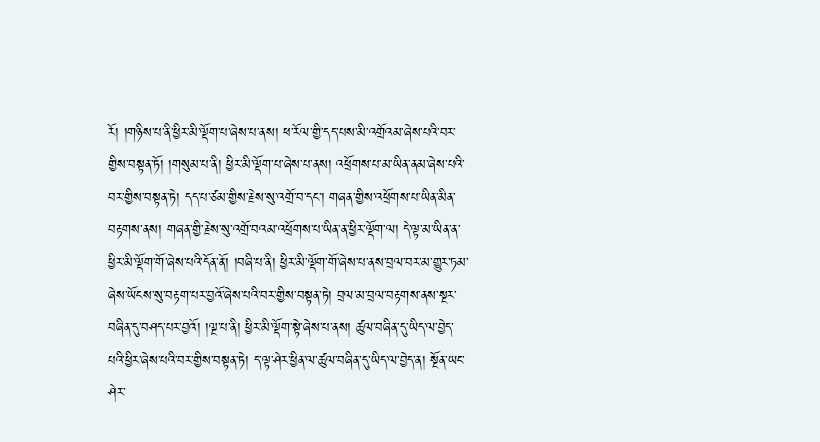རོ། །གཉིས་པ་ནི་ཕྱིར་མི་ལྡོག་པ་ཞེས་པ་ནས། ཕ་རོལ་གྱི་དད་པས་མི་འགྲོའམ་ཞེས་པའི་བར་གྱིས་བསྟན་ཏོ། །གསུམ་པ་ནི། ཕྱིར་མི་ལྡོག་པ་ཞེས་པ་ནས། འཕྲོགས་པ་མ་ཡིན་ནམ་ཞེས་པའི་བར་གྱིས་བསྟན་ཏེ། དད་པ་ཙམ་གྱིས་རྗེས་སུ་འགྲོ་བ་དང་། གཞན་གྱིས་འཕྲོགས་པ་ཡིན་མིན་བརྟགས་ནས། གཞན་གྱི་རྗེས་སུ་འགྲོ་བའམ་འཕྲོགས་པ་ཡིན་ན་ཕྱིར་ལྡོག་ལ། དེ་ལྟ་མ་ཡིན་ན་ཕྱིར་མི་ལྡོག་གོ་ཞེས་པའི་དོན་ནོ། །བཞི་པ་ནི། ཕྱིར་མི་ལྡོག་གོ་ཞེས་པ་ནས་བྲལ་བར་མ་གྱུར་ཏམ་ཞེས་ཡོངས་སུ་བརྟག་པར་བྱའོ་ཞེས་པའི་བར་གྱིས་བསྟན་ཏེ། བྲལ་མ་བྲལ་བརྟགས་ནས་སྔར་བཞིན་དུ་བཤད་པར་བྱའོ། །ལྔ་པ་ནི། ཕྱིར་མི་ལྡོག་སྟེ་ཞེས་པ་ནས། ཚུལ་བཞིན་དུ་ཡིད་ལ་བྱེད་པའི་ཕྱིར་ཞེས་པའི་བར་གྱིས་བསྟན་ཏེ། ད་ལྟ་ཤེར་ཕྱིན་ལ་ཚུལ་བཞིན་དུ་ཡིད་ལ་བྱེད་ན། སྔོན་ཡང་ཤེར་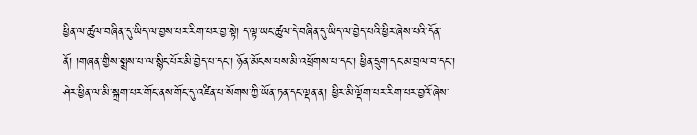ཕྱིན་ལ་ཚུལ་བཞིན་དུ་ཡིད་ལ་བྱས་པར་རིག་པར་བྱ་སྟེ། ད་ལྟ་ཡང་ཚུལ་དེ་བཞིན་དུ་ཡིད་ལ་བྱེད་པའི་ཕྱིར་ཞེས་པའི་དོན་ནོ། །གཞན་གྱིས་སྨྲས་པ་ལ་སྙིང་པོར་མི་བྱེད་པ་དང་། ཉོན་མོངས་པས་མི་འཕྲོགས་པ་དང་། ཕྱིན་དྲུག་དང་མ་བྲལ་བ་དང་། ཤེར་ཕྱིན་ལ་མི་སྐྲག་པར་གོང་ནས་གོང་དུ་འཛིན་པ་སོགས་ཀྱི་ཡོན་ཏན་དང་ལྡན་ན། ཕྱིར་མི་ལྡོག་པར་རིག་པར་བྱའོ་ཞེས་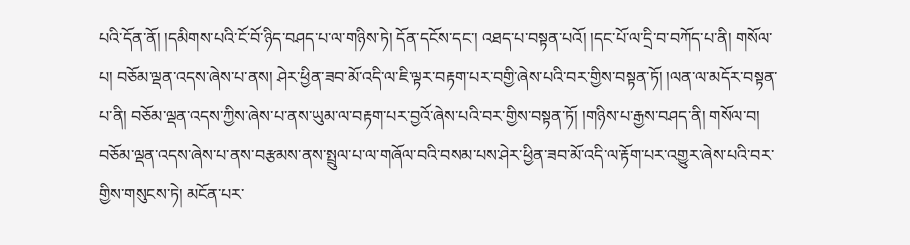པའི་དོན་ནོ། །དམིགས་པའི་ངོ་བོ་ཉིད་བཤད་པ་ལ་གཉིས་ཏེ། དོན་དངོས་དང་། འཐད་པ་བསྟན་པའོ། །དང་པོ་ལ་དྲི་བ་བཀོད་པ་ནི། གསོལ་པ། བཅོམ་ལྡན་འདས་ཞེས་པ་ནས། ཤེར་ཕྱིན་ཟབ་མོ་འདི་ལ་ཇི་ལྟར་བརྟག་པར་བགྱི་ཞེས་པའི་བར་གྱིས་བསྟན་ཏོ། །ལན་ལ་མདོར་བསྟན་པ་ནི། བཅོམ་ལྡན་འདས་ཀྱིས་ཞེས་པ་ནས་ཡུམ་ལ་བརྟག་པར་བྱའོ་ཞེས་པའི་བར་གྱིས་བསྟན་ཏོ། །གཉིས་པ་རྒྱས་བཤད་ནི། གསོལ་བ། བཅོམ་ལྡན་འདས་ཞེས་པ་ནས་བརྩམས་ནས་སྤྲུལ་པ་ལ་གཞོལ་བའི་བསམ་པས་ཤེར་ཕྱིན་ཟབ་མོ་འདི་ལ་རྟོག་པར་འགྱུར་ཞེས་པའི་བར་གྱིས་གསུངས་ཏེ། མངོན་པར་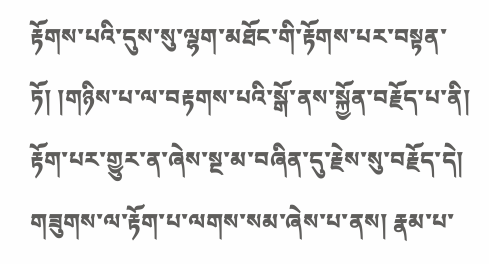རྟོགས་པའི་དུས་སུ་ལྷག་མཐོང་གི་རྟོགས་པར་བསྟན་ཏོ། །གཉིས་པ་ལ་བརྟགས་པའི་སྒོ་ནས་སྐྱོན་བརྗོད་པ་ནི། རྟོག་པར་གྱུར་ན་ཞེས་སྔ་མ་བཞིན་དུ་རྗེས་སུ་བརྗོད་དེ། གཟུགས་ལ་རྟོག་པ་ལགས་སམ་ཞེས་པ་ནས། རྣམ་པ་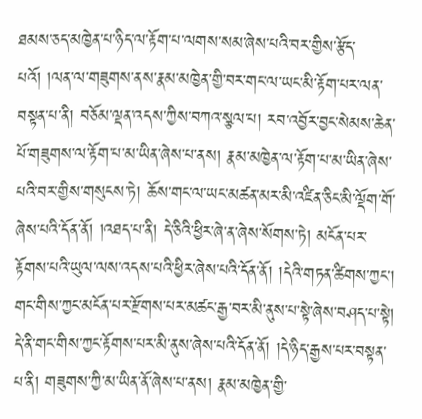ཐམས་ཅད་མཁྱེན་པ་ཉིད་ལ་རྟོག་པ་ལགས་སམ་ཞེས་པའི་བར་གྱིས་རྩོད་པའོ། །ལན་ལ་གཟུགས་ནས་རྣམ་མཁྱེན་གྱི་བར་གང་ལ་ཡང་མི་རྟོག་པར་ལན་བསྟན་པ་ནི། བཅོམ་ལྡན་འདས་ཀྱིས་བཀའ་སྩལ་པ། རབ་འབྱོར་བྱང་སེམས་ཆེན་པོ་གཟུགས་ལ་རྟོག་པ་མ་ཡིན་ཞེས་པ་ནས། རྣམ་མཁྱེན་ལ་རྟོག་པ་མ་ཡིན་ཞེས་པའི་བར་གྱིས་གསུངས་ཏེ། ཆོས་གང་ལ་ཡང་མཚན་མར་མི་འཛིན་ཅིང་མི་ལྡོག་གོ་ཞེས་པའི་དོན་ནོ། །འཐད་པ་ནི། དེ་ཅིའི་ཕྱིར་ཞེ་ན་ཞེས་སོགས་ཏེ། མངོན་པར་རྟོགས་པའི་ཡུལ་ལས་འདས་པའི་ཕྱིར་ཞེས་པའི་དོན་ནོ། །དེའི་གཏན་ཚིགས་ཀྱང་། གང་གིས་ཀྱང་མངོན་པར་རྫོགས་པར་མཚང་རྒྱ་བར་མི་ནུས་པ་སྟེ་ཞེས་བཤད་པ་སྟེ། དེ་ནི་གང་གིས་ཀྱང་རྟོགས་པར་མི་ནུས་ཞེས་པའི་དོན་ནོ། །དེ་ཉིད་རྒྱས་པར་བསྟན་པ་ནི། གཟུགས་ཀྱི་མ་ཡིན་ནོ་ཞེས་པ་ནས། རྣམ་མཁྱེན་གྱི་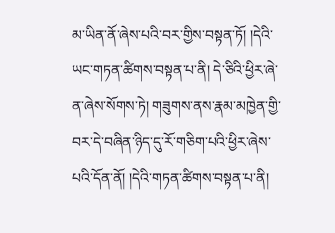མ་ཡིན་ནོ་ཞེས་པའི་བར་གྱིས་བསྟན་ཏོ། །དེའི་ཡང་གཏན་ཚིགས་བསྟན་པ་ནི། དེ་ཅིའི་ཕྱིར་ཞེ་ན་ཞེས་སོགས་ཏེ། གཟུགས་ནས་རྣམ་མཁྱེན་གྱི་བར་དེ་བཞིན་ཉིད་དུ་རོ་གཅིག་པའི་ཕྱིར་ཞེས་པའི་དོན་ནོ། །དེའི་གཏན་ཚིགས་བསྟན་པ་ནི།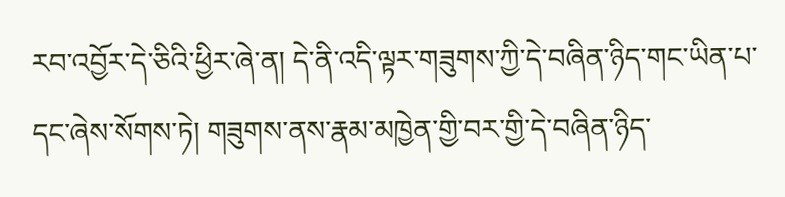རབ་འབྱོར་དེ་ཅིའི་ཕྱིར་ཞེ་ན། དེ་ནི་འདི་ལྟར་གཟུགས་ཀྱི་དེ་བཞིན་ཉིད་གང་ཡིན་པ་དང་ཞེས་སོགས་ཏེ། གཟུགས་ནས་རྣམ་མཁྱེན་གྱི་བར་གྱི་དེ་བཞིན་ཉིད་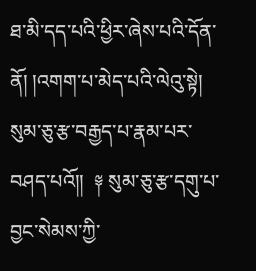ཐ་མི་དད་པའི་ཕྱིར་ཞེས་པའི་དོན་ནོ། །འགག་པ་མེད་པའི་ལེའུ་སྟེ། སུམ་ཅུ་རྩ་བརྒྱད་པ་རྣམ་པར་བཤད་པའོ།།  ༈ སུམ་ཅུ་རྩ་དགུ་པ་བྱང་སེམས་ཀྱི་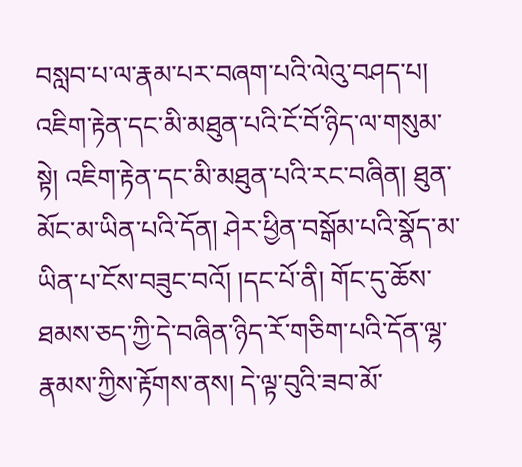བསླབ་པ་ལ་རྣམ་པར་བཞག་པའི་ལེའུ་བཤད་པ། འཇིག་རྟེན་དང་མི་མཐུན་པའི་ངོ་བོ་ཉིད་ལ་གསུམ་སྟེ། འཇིག་རྟེན་དང་མི་མཐུན་པའི་རང་བཞིན། ཐུན་མོང་མ་ཡིན་པའི་དོན། ཤེར་ཕྱིན་བསྒོམ་པའི་སྣོད་མ་ཡིན་པ་ངོས་བཟུང་བའོ། །དང་པོ་ནི། གོང་དུ་ཆོས་ཐམས་ཅད་ཀྱི་དེ་བཞིན་ཉིད་རོ་གཅིག་པའི་དོན་ལྷ་རྣམས་ཀྱིས་རྟོགས་ནས། དེ་ལྟ་བུའི་ཟབ་མོ་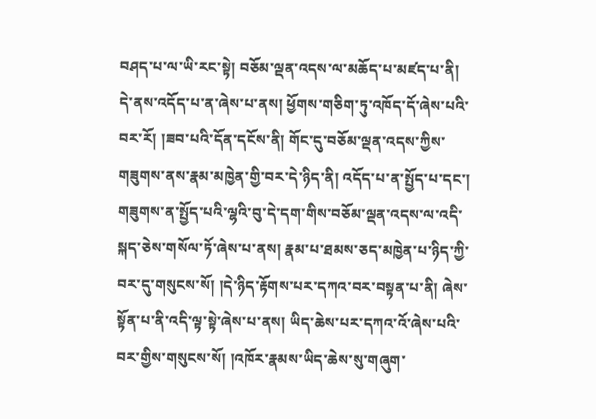བཤད་པ་ལ་ཡི་རང་སྟེ། བཅོམ་ལྡན་འདས་ལ་མཆོད་པ་མཛད་པ་ནི། དེ་ནས་འདོད་པ་ན་ཞེས་པ་ནས། ཕྱོགས་གཅིག་ཏུ་འཁོད་དོ་ཞེས་པའི་བར་རོ། །ཟབ་པའི་དོན་དངོས་ནི། གོང་དུ་བཅོམ་ལྡན་འདས་ཀྱིས་གཟུགས་ནས་རྣམ་མཁྱེན་གྱི་བར་དེ་ཉིད་ནི། འདོད་པ་ན་སྤྱོད་པ་དང་། གཟུགས་ན་སྤྱོད་པའི་ལྷའི་བུ་དེ་དག་གིས་བཅོམ་ལྡན་འདས་ལ་འདི་སྐད་ཅེས་གསོལ་ཏོ་ཞེས་པ་ནས། རྣམ་པ་ཐམས་ཅད་མཁྱེན་པ་ཉིད་ཀྱི་བར་དུ་གསུངས་སོ། །དེ་ཉིད་རྟོགས་པར་དཀའ་བར་བསྟན་པ་ནི། ཞེས་སྟོན་པ་ནི་འདི་ལྟ་སྟེ་ཞེས་པ་ནས། ཡིད་ཆེས་པར་དཀའ་འོ་ཞེས་པའི་བར་གྱིས་གསུངས་སོ། །འཁོར་རྣམས་ཡིད་ཆེས་སུ་གཞུག་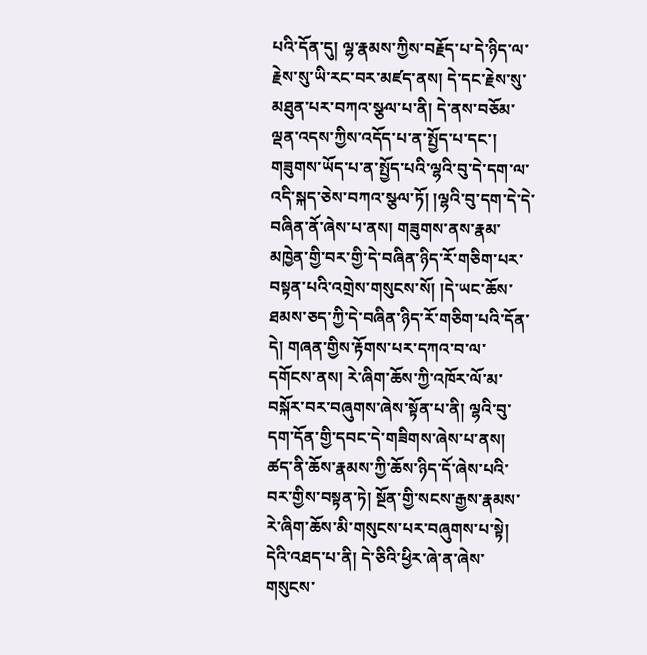པའི་དོན་དུ། ལྷ་རྣམས་ཀྱིས་བརྗོད་པ་དེ་ཉིད་ལ་རྗེས་སུ་ཡི་རང་བར་མཛད་ནས། དེ་དང་རྗེས་སུ་མཐུན་པར་བཀའ་སྩལ་པ་ནི། དེ་ནས་བཅོམ་ལྡན་འདས་ཀྱིས་འདོད་པ་ན་སྤྱོད་པ་དང་། གཟུགས་ཡོད་པ་ན་སྤྱོད་པའི་ལྷའི་བུ་དེ་དག་ལ་འདི་སྐད་ཅེས་བཀའ་སྩལ་ཏོ། །ལྷའི་བུ་དག་དེ་དེ་བཞིན་ནོ་ཞེས་པ་ནས། གཟུགས་ནས་རྣམ་མཁྱེན་གྱི་བར་གྱི་དེ་བཞིན་ཉིད་རོ་གཅིག་པར་བསྟན་པའི་འགྲེས་གསུངས་སོ། །དེ་ཡང་ཆོས་ཐམས་ཅད་ཀྱི་དེ་བཞིན་ཉིད་རོ་གཅིག་པའི་དོན་དེ། གཞན་གྱིས་རྟོགས་པར་དཀའ་བ་ལ་དགོངས་ནས། རེ་ཞིག་ཆོས་ཀྱི་འཁོར་ལོ་མ་བསྐོར་བར་བཞུགས་ཞེས་སྟོན་པ་ནི། ལྷའི་བུ་དག་དོན་གྱི་དབང་དེ་གཟིགས་ཞེས་པ་ནས། ཚད་ནི་ཆོས་རྣམས་ཀྱི་ཆོས་ཉིད་དོ་ཞེས་པའི་བར་གྱིས་བསྟན་ཏེ། སྔོན་གྱི་སངས་རྒྱས་རྣམས་རེ་ཞིག་ཆོས་མི་གསུངས་པར་བཞུགས་པ་སྟེ། དེའི་འཐད་པ་ནི། དེ་ཅིའི་ཕྱིར་ཞེ་ན་ཞེས་གསུངས་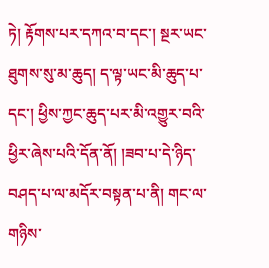ཏེ། རྟོགས་པར་དཀའ་བ་དང་། སྔར་ཡང་ཐུགས་སུ་མ་ཆུད། ད་ལྟ་ཡང་མི་ཆུད་པ་དང་། ཕྱིས་ཀྱང་ཆུད་པར་མི་འགྱུར་བའི་ཕྱིར་ཞེས་པའི་དོན་ནོ། །ཟབ་པ་དེ་ཉིད་བཤད་པ་ལ་མདོར་བསྟན་པ་ནི། གང་ལ་གཉིས་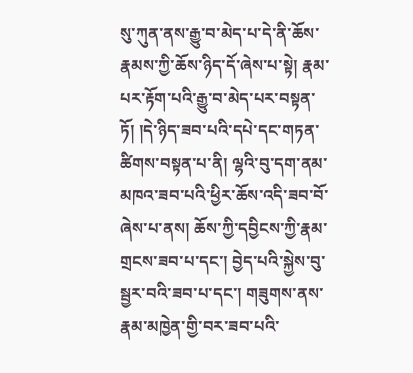སུ་ཀུན་ནས་རྒྱུ་བ་མེད་པ་དེ་ནི་ཆོས་རྣམས་ཀྱི་ཆོས་ཉིད་དོ་ཞེས་པ་སྟེ། རྣམ་པར་རྟོག་པའི་རྒྱུ་བ་མེད་པར་བསྟན་ཏོ། །དེ་ཉིད་ཟབ་པའི་དཔེ་དང་གཏན་ཚིགས་བསྟན་པ་ནི། ལྷའི་བུ་དག་ནམ་མཁའ་ཟབ་པའི་ཕྱིར་ཆོས་འདི་ཟབ་བོ་ཞེས་པ་ནས། ཆོས་ཀྱི་དབྱིངས་ཀྱི་རྣམ་གྲངས་ཟབ་པ་དང་། བྱེད་པའི་སྐྱེས་བུ་སྦྱར་བའི་ཟབ་པ་དང་། གཟུགས་ནས་རྣམ་མཁྱེན་གྱི་བར་ཟབ་པའི་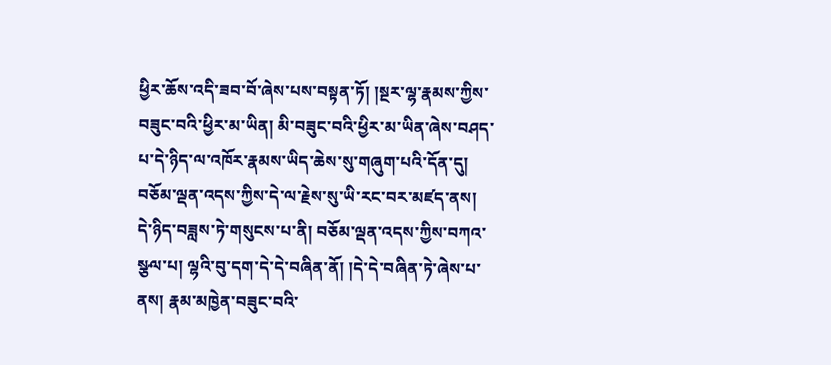ཕྱིར་ཆོས་འདི་ཟབ་བོ་ཞེས་པས་བསྟན་ཏོ། །སྔར་ལྷ་རྣམས་ཀྱིས་བཟུང་བའི་ཕྱིར་མ་ཡིན། མི་བཟུང་བའི་ཕྱིར་མ་ཡིན་ཞེས་བཤད་པ་དེ་ཉིད་ལ་འཁོར་རྣམས་ཡིད་ཆེས་སུ་གཞུག་པའི་དོན་དུ། བཅོམ་ལྡན་འདས་ཀྱིས་དེ་ལ་རྗེས་སུ་ཡི་རང་བར་མཛད་ནས། དེ་ཉིད་བཟླས་ཏེ་གསུངས་པ་ནི། བཅོམ་ལྡན་འདས་ཀྱིས་བཀའ་སྩལ་པ། ལྷའི་བུ་དག་དེ་དེ་བཞིན་ནོ། །དེ་དེ་བཞིན་ཏེ་ཞེས་པ་ནས། རྣམ་མཁྱེན་བཟུང་བའི་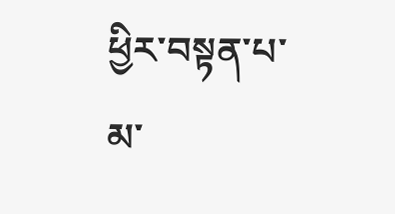ཕྱིར་བསྟན་པ་མ་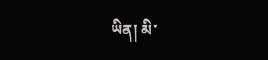ཡིན། མི་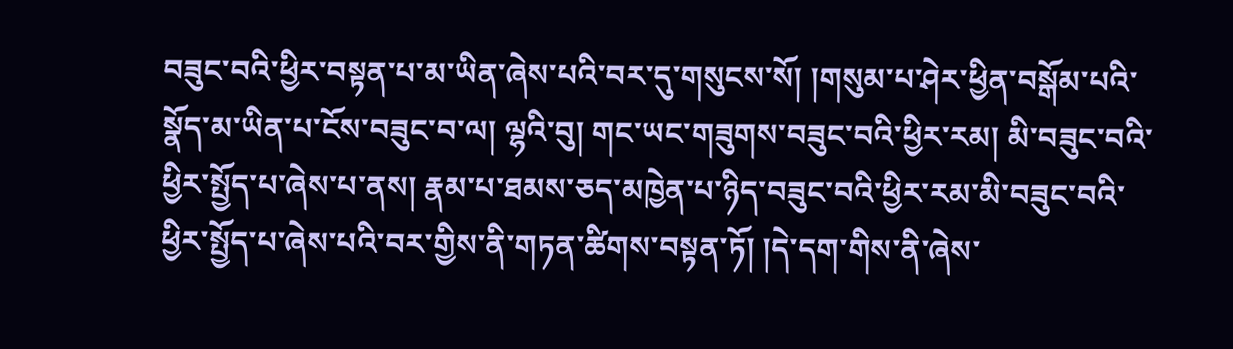བཟུང་བའི་ཕྱིར་བསྟན་པ་མ་ཡིན་ཞེས་པའི་བར་དུ་གསུངས་སོ། །གསུམ་པ་ཤེར་ཕྱིན་བསྒོམ་པའི་སྣོད་མ་ཡིན་པ་ངོས་བཟུང་བ་ལ། ལྷའི་བུ། གང་ཡང་གཟུགས་བཟུང་བའི་ཕྱིར་རམ། མི་བཟུང་བའི་ཕྱིར་སྤྱོད་པ་ཞེས་པ་ནས། རྣམ་པ་ཐམས་ཅད་མཁྱེན་པ་ཉིད་བཟུང་བའི་ཕྱིར་རམ་མི་བཟུང་བའི་ཕྱིར་སྤྱོད་པ་ཞེས་པའི་བར་གྱིས་ནི་གཏན་ཚིགས་བསྟན་ཏོ། །དེ་དག་གིས་ནི་ཞེས་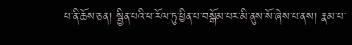པ་ནི་ཆོས་ཅན། སྦྱིན་པའི་ཕ་རོལ་ཏུ་ཕྱིན་པ་བསྒོམ་པར་མི་ནུས་སོ་ཞེས་པ་ནས། རྣམ་པ་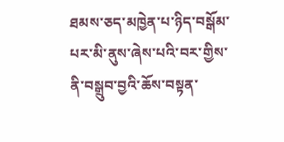ཐམས་ཅད་མཁྱེན་པ་ཉིད་བསྒོམ་པར་མི་ནུས་ཞེས་པའི་བར་གྱིས་ནི་བསྒྲུབ་བྱའི་ཆོས་བསྟན་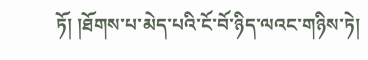ཏོ། །ཐོགས་པ་མེད་པའི་ངོ་བོ་ཉིད་ལའང་གཉིས་ཏེ།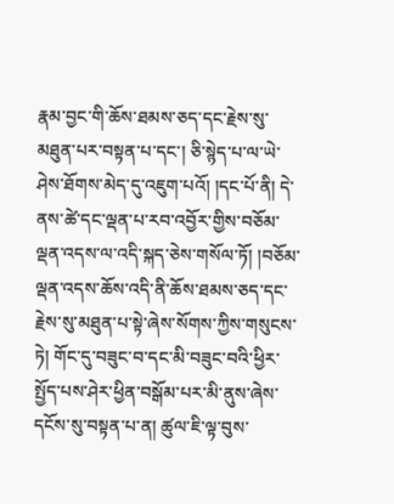རྣམ་བྱང་གི་ཆོས་ཐམས་ཅད་དང་རྗེས་སུ་མཐུན་པར་བསྟན་པ་དང་། ཅི་སྙེད་པ་ལ་ཡེ་ཤེས་ཐོགས་མེད་དུ་འཇུག་པའོ། །དང་པོ་ནི། དེ་ནས་ཚེ་དང་ལྡན་པ་རབ་འབྱོར་གྱིས་བཅོམ་ལྡན་འདས་ལ་འདི་སྐད་ཅེས་གསོལ་ཏོ། །བཅོམ་ལྡན་འདས་ཆོས་འདི་ནི་ཆོས་ཐམས་ཅད་དང་རྗེས་སུ་མཐུན་པ་སྟེ་ཞེས་སོགས་ཀྱིས་གསུངས་ཏེ། གོང་དུ་བཟུང་བ་དང་མི་བཟུང་བའི་ཕྱིར་སྤྱོད་པས་ཤེར་ཕྱིན་བསྒོམ་པར་མི་ནུས་ཞེས་དངོས་སུ་བསྟན་པ་ན། ཚུལ་ཇི་ལྟ་བུས་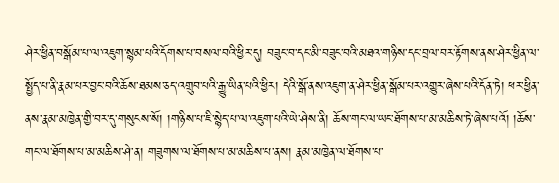ཤེར་ཕྱིན་བསྒོམ་པ་ལ་འཇུག་སྙམ་པའི་དོགས་པ་བསལ་བའི་ཕྱིར་དུ། བཟུང་བ་དང་མི་བཟུང་བའི་མཐའ་གཉིས་དང་བྲལ་བར་རྟོགས་ནས་ཤེར་ཕྱིན་ལ་སྤྱོད་པ་ནི་རྣམ་པར་བྱང་བའི་ཆོས་ཐམས་ཅད་འགྲུབ་པའི་རྒྱུ་ཡིན་པའི་ཕྱིར། དེའི་སྒོ་ནས་འཇུག་ན་ཤེར་ཕྱིན་སྒོམ་པར་འགྱུར་ཞེས་པའི་དོན་ཏེ། ཕར་ཕྱིན་ནས་རྣམ་མཁྱེན་གྱི་བར་དུ་གསུངས་སོ། །གཉིས་པ་ཇི་སྙེད་པ་ལ་འཇུག་པའི་ཡེ་ཤེས་ནི། ཆོས་གང་ལ་ཡང་ཐོགས་པ་མ་མཆིས་ཏེ་ཞེས་པའོ། །ཆོས་གང་ལ་ཐོགས་པ་མ་མཆིས་ཤེ་ན། གཟུགས་ལ་ཐོགས་པ་མ་མཆིས་པ་ནས། རྣམ་མཁྱེན་ལ་ཐོགས་པ་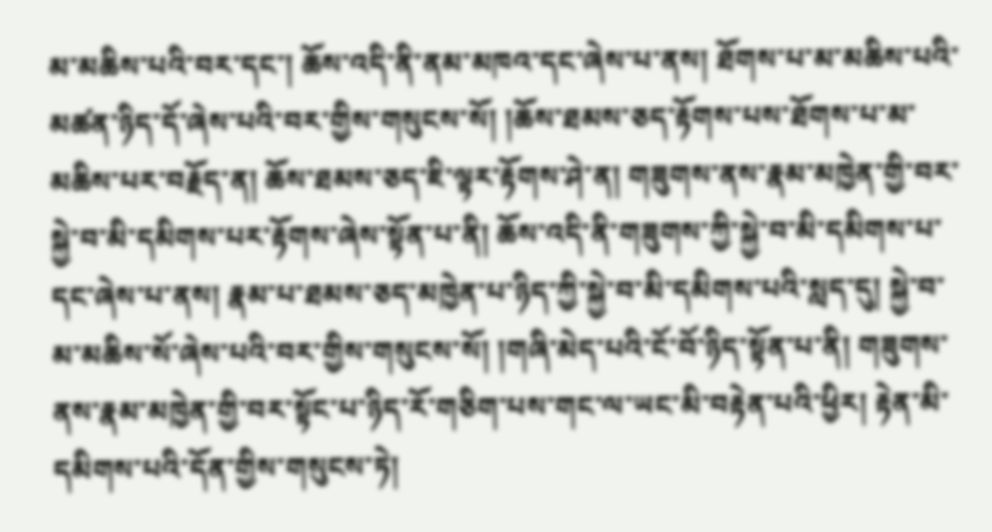མ་མཆིས་པའི་བར་དང་། ཆོས་འདི་ནི་ནམ་མཁའ་དང་ཞེས་པ་ནས། ཐོགས་པ་མ་མཆིས་པའི་མཚན་ཉིད་དོ་ཞེས་པའི་བར་གྱིས་གསུངས་སོ། །ཆོས་ཐམས་ཅད་རྟོགས་པས་ཐོགས་པ་མ་མཆིས་པར་བརྗོད་ན། ཆོས་ཐམས་ཅད་ཇི་ལྟར་རྟོགས་ཤེ་ན། གཟུགས་ནས་རྣམ་མཁྱེན་གྱི་བར་སྐྱེ་བ་མི་དམིགས་པར་རྟོགས་ཞེས་སྟོན་པ་ནི། ཆོས་འདི་ནི་གཟུགས་ཀྱི་སྐྱེ་བ་མི་དམིགས་པ་དང་ཞེས་པ་ནས། རྣམ་པ་ཐམས་ཅད་མཁྱེན་པ་ཉིད་ཀྱི་སྐྱེ་བ་མི་དམིགས་པའི་སླད་དུ། སྐྱེ་བ་མ་མཆིས་སོ་ཞེས་པའི་བར་གྱིས་གསུངས་སོ། །གཞི་མེད་པའི་ངོ་བོ་ཉིད་སྟོན་པ་ནི། གཟུགས་ནས་རྣམ་མཁྱེན་གྱི་བར་སྟོང་པ་ཉིད་རོ་གཅིག་པས་གང་ལ་ཡང་མི་བརྟེན་པའི་ཕྱིར། རྟེན་མི་དམིགས་པའི་དོན་གྱིས་གསུངས་ཏེ།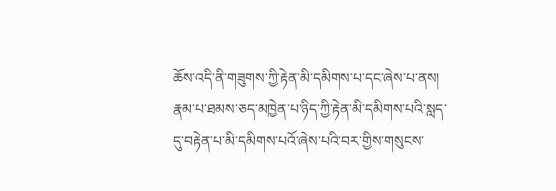ཆོས་འདི་ནི་གཟུགས་ཀྱི་རྟེན་མི་དམིགས་པ་དང་ཞེས་པ་ནས། རྣམ་པ་ཐམས་ཅད་མཁྱེན་པ་ཉིད་ཀྱི་རྟེན་མི་དམིགས་པའི་སླད་དུ་བརྟེན་པ་མི་དམིགས་པའོ་ཞེས་པའི་བར་གྱིས་གསུངས་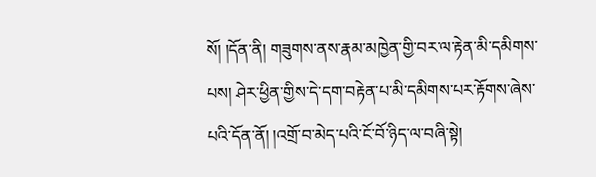སོ། །དོན་ནི། གཟུགས་ནས་རྣམ་མཁྱེན་གྱི་བར་ལ་རྟེན་མི་དམིགས་པས། ཤེར་ཕྱིན་གྱིས་དེ་དག་བརྟེན་པ་མི་དམིགས་པར་རྟོགས་ཞེས་པའི་དོན་ནོ། །འགྲོ་བ་མེད་པའི་ངོ་བོ་ཉིད་ལ་བཞི་སྟེ།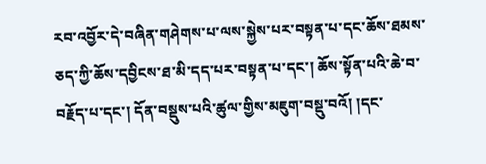རབ་འབྱོར་དེ་བཞིན་གཤེགས་པ་ལས་སྐྱེས་པར་བསྟན་པ་དང་ཆོས་ཐམས་ཅད་ཀྱི་ཆོས་དབྱིངས་ཐ་མི་དད་པར་བསྟན་པ་དང་། ཆོས་སྟོན་པའི་ཆེ་བ་བརྗོད་པ་དང་། དོན་བསྡུས་པའི་ཚུལ་གྱིས་མཇུག་བསྡུ་བའོ། །དང་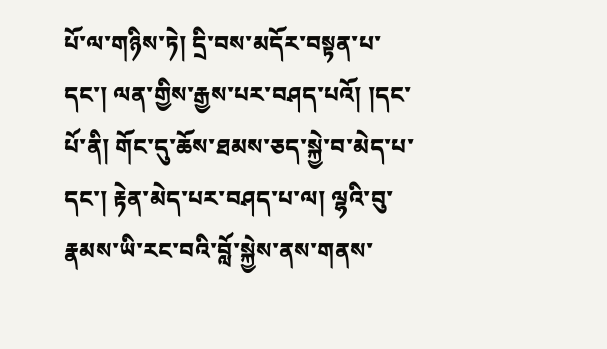པོ་ལ་གཉིས་ཏེ། དྲི་བས་མདོར་བསྟན་པ་དང་། ལན་གྱིས་རྒྱས་པར་བཤད་པའོ། །དང་པོ་ནི། གོང་དུ་ཆོས་ཐམས་ཅད་སྐྱེ་བ་མེད་པ་དང་། རྟེན་མེད་པར་བཤད་པ་ལ། ལྷའི་བུ་རྣམས་ཡི་རང་བའི་བློ་སྐྱེས་ནས་གནས་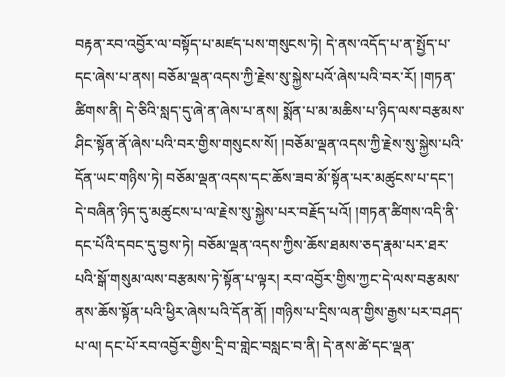བརྟན་རབ་འབྱོར་ལ་བསྟོད་པ་མཛད་པས་གསུངས་ཏེ། དེ་ནས་འདོད་པ་ན་སྤྱོད་པ་དང་ཞེས་པ་ནས། བཅོམ་ལྡན་འདས་ཀྱི་རྗེས་སུ་སྐྱེས་པའོ་ཞེས་པའི་བར་རོ། །གཏན་ཚིགས་ནི། དེ་ཅིའི་སླད་དུ་ཞེ་ན་ཞེས་པ་ནས། སྨོན་པ་མ་མཆིས་པ་ཉིད་ལས་བརྩམས་ཤིང་སྟོན་ནོ་ཞེས་པའི་བར་གྱིས་གསུངས་སོ། །བཅོམ་ལྡན་འདས་ཀྱི་རྗེས་སུ་སྐྱེས་པའི་དོན་ཡང་གཉིས་ཏེ། བཅོམ་ལྡན་འདས་དང་ཆོས་ཟབ་མོ་སྟོན་པར་མཚུངས་པ་དང་། དེ་བཞིན་ཉིད་དུ་མཚུངས་པ་ལ་རྗེས་སུ་སྐྱེས་པར་བརྗོད་པའོ། །གཏན་ཚིགས་འདི་ནི་དང་པོའི་དབང་དུ་བྱས་ཏེ། བཅོམ་ལྡན་འདས་ཀྱིས་ཆོས་ཐམས་ཅད་རྣམ་པར་ཐར་པའི་སྒོ་གསུམ་ལས་བརྩམས་ཏེ་སྟོན་པ་ལྟར། རབ་འབྱོར་གྱིས་ཀྱང་དེ་ལས་བརྩམས་ནས་ཆོས་སྟོན་པའི་ཕྱིར་ཞེས་པའི་དོན་ནོ། །གཉིས་པ་དྲིས་ལན་གྱིས་རྒྱས་པར་བཤད་པ་ལ། དང་པོ་རབ་འབྱོར་གྱིས་དྲི་བ་གླེང་བསླང་བ་ནི། དེ་ནས་ཚེ་དང་ལྡན་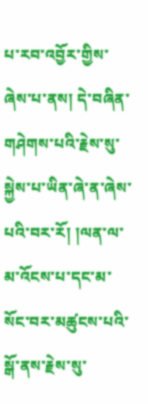པ་རབ་འབྱོར་གྱིས་ཞེས་པ་ནས། དེ་བཞིན་གཤེགས་པའི་རྗེས་སུ་སྐྱེས་པ་ཡིན་ཞེ་ན་ཞེས་པའི་བར་རོ། །ལན་ལ་མ་འོངས་པ་དང་མ་སོང་བར་མཚུངས་པའི་སྒོ་ནས་རྗེས་སུ་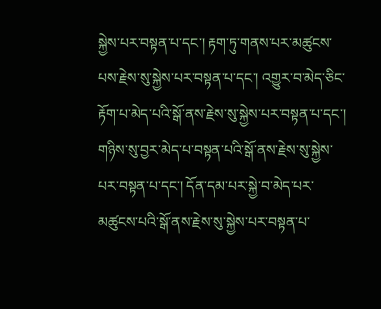སྐྱེས་པར་བསྟན་པ་དང་། རྟག་ཏུ་གནས་པར་མཚུངས་པས་རྗེས་སུ་སྐྱེས་པར་བསྟན་པ་དང་། འགྱུར་བ་མེད་ཅིང་རྟོག་པ་མེད་པའི་སྒོ་ནས་རྗེས་སུ་སྐྱེས་པར་བསྟན་པ་དང་། གཉིས་སུ་བྱར་མེད་པ་བསྟན་པའི་སྒོ་ནས་རྗེས་སུ་སྐྱེས་པར་བསྟན་པ་དང་། དོན་དམ་པར་སྐྱེ་བ་མེད་པར་མཚུངས་པའི་སྒོ་ནས་རྗེས་སུ་སྐྱེས་པར་བསྟན་པ་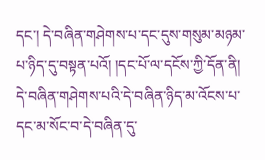དང་། དེ་བཞིན་གཤེགས་པ་དང་དུས་གསུམ་མཉམ་པ་ཉིད་དུ་བསྟན་པའོ། །དང་པོ་ལ་དངོས་ཀྱི་དོན་ནི། དེ་བཞིན་གཤེགས་པའི་དེ་བཞིན་ཉིད་མ་འོངས་པ་དང་མ་སོང་བ་དེ་བཞིན་དུ་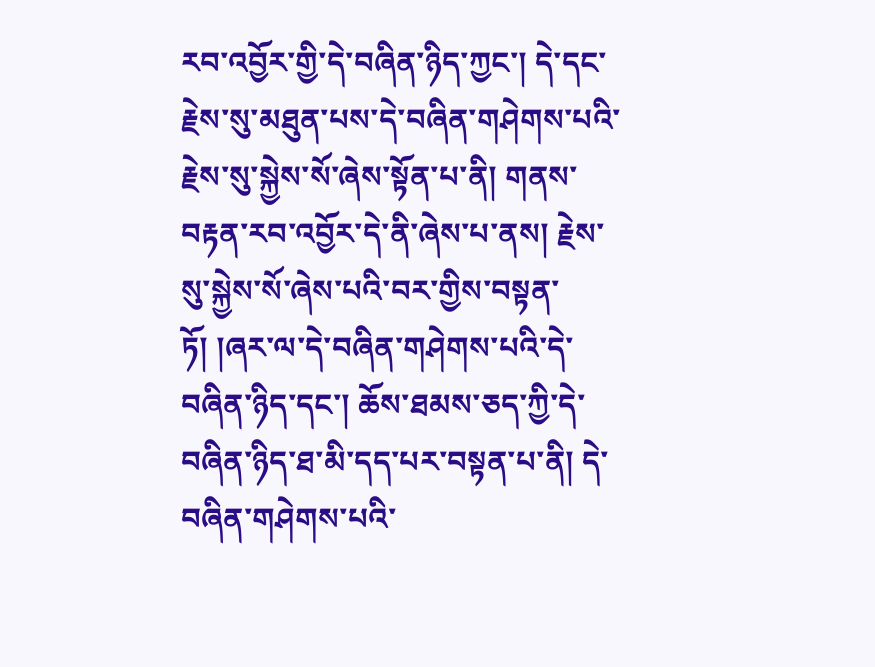རབ་འབྱོར་གྱི་དེ་བཞིན་ཉིད་ཀྱང་། དེ་དང་རྗེས་སུ་མཐུན་པས་དེ་བཞིན་གཤེགས་པའི་རྗེས་སུ་སྐྱེས་སོ་ཞེས་སྟོན་པ་ནི། གནས་བརྟན་རབ་འབྱོར་དེ་ནི་ཞེས་པ་ནས། རྗེས་སུ་སྐྱེས་སོ་ཞེས་པའི་བར་གྱིས་བསྟན་ཏོ། །ཞར་ལ་དེ་བཞིན་གཤེགས་པའི་དེ་བཞིན་ཉིད་དང་། ཆོས་ཐམས་ཅད་ཀྱི་དེ་བཞིན་ཉིད་ཐ་མི་དད་པར་བསྟན་པ་ནི། དེ་བཞིན་གཤེགས་པའི་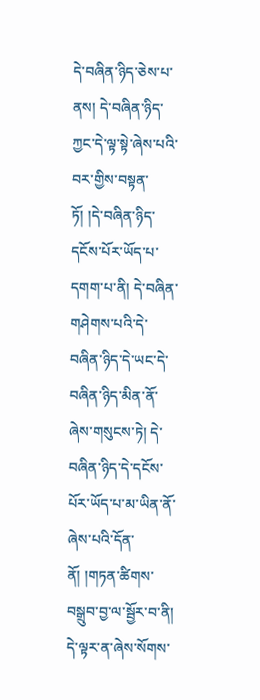དེ་བཞིན་ཉིད་ཅེས་པ་ནས། དེ་བཞིན་ཉིད་ཀྱང་དེ་ལྟ་སྟེ་ཞེས་པའི་བར་གྱིས་བསྟན་ཏོ། །དེ་བཞིན་ཉིད་དངོས་པོར་ཡོད་པ་དགག་པ་ནི། དེ་བཞིན་གཤེགས་པའི་དེ་བཞིན་ཉིད་དེ་ཡང་དེ་བཞིན་ཉིད་མིན་ནོ་ཞེས་གསུངས་ཏེ། དེ་བཞིན་ཉིད་དེ་དངོས་པོར་ཡོད་པ་མ་ཡིན་ནོ་ཞེས་པའི་དོན་ནོ། །གཏན་ཚིགས་བསྒྲུབ་བྱ་ལ་སྦྱོར་བ་ནི། དེ་ལྟར་ན་ཞེས་སོགས་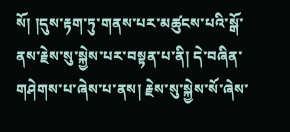སོ། །དུས་རྟག་ཏུ་གནས་པར་མཚུངས་པའི་སྒོ་ནས་རྗེས་སུ་སྐྱེས་པར་བསྟན་པ་ནི། དེ་བཞིན་གཤེགས་པ་ཞེས་པ་ནས། རྗེས་སུ་སྐྱེས་སོ་ཞེས་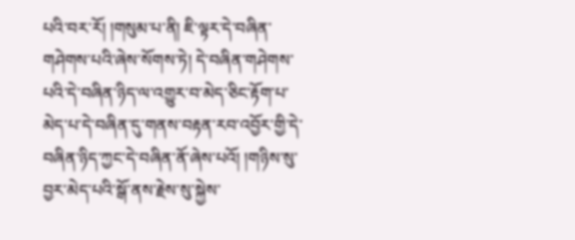པའི་བར་རོ། །གསུམ་པ་ནི། ཇི་ལྟར་དེ་བཞིན་གཤེགས་པའི་ཞེས་སོགས་ཏེ། དེ་བཞིན་གཤེགས་པའི་དེ་བཞིན་ཉིད་ལ་འགྱུར་བ་མེད་ཅིང་རྟོག་པ་མེད་པ་དེ་བཞིན་དུ་གནས་བརྟན་རབ་འབྱོར་གྱི་དེ་བཞིན་ཉིད་ཀྱང་དེ་བཞིན་ནོ་ཞེས་པའོ། །གཉིས་སུ་བྱར་མེད་པའི་སྒོ་ནས་རྗེས་སུ་སྐྱེས་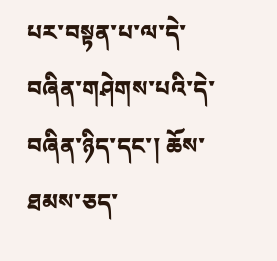པར་བསྟན་པ་ལ་དེ་བཞིན་གཤེགས་པའི་དེ་བཞིན་ཉིད་དང་། ཆོས་ཐམས་ཅད་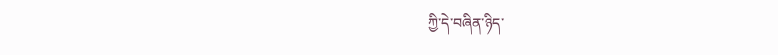ཀྱི་དེ་བཞིན་ཉིད་